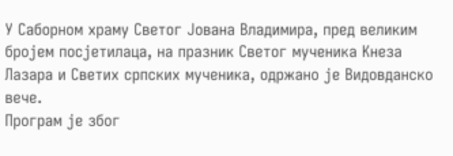У Саборном храму Светог Јована Владимира, пред великим бројем посјетилаца, на празник Светог мученика Кнеза Лазара и Светих српских мученика, одржано је Видовданско вече.
Програм је због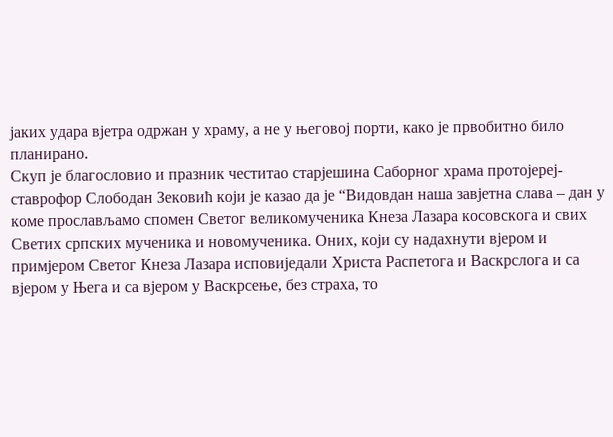јаких удара вјетра одржан у храму, а не у његовој порти, како је првобитно било планирано.
Скуп је благословио и празник честитао старјешина Саборног храма протојереј-ставрофор Слободан Зековић који је казао да је “Видовдан наша завјетна слава – дан у коме прослављамо спомен Светог великомученика Кнеза Лазара косовскога и свих Светих српских мученика и новомученика. Оних, који су надахнути вјером и примјером Светог Кнеза Лазара исповиједали Христа Распетога и Васкрслога и са вјером у Њега и са вјером у Васкрсење, без страха, то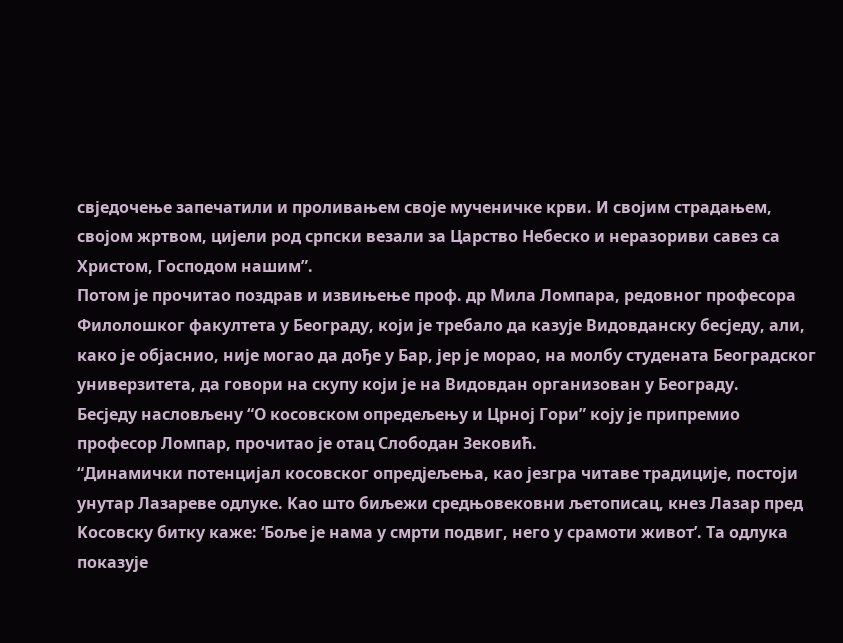свједочење запечатили и проливањем своје мученичке крви. И својим страдањем, својом жртвом, цијели род српски везали за Царство Небеско и неразориви савез са Христом, Господом нашим”.
Потом је прочитао поздрав и извињење проф. др Мила Ломпара, редовног професора Филолошког факултета у Београду, који је требало да казује Видовданску бесједу, али, како је објаснио, није могао да дође у Бар, јер је морао, на молбу студената Београдског универзитета, да говори на скупу који је на Видовдан организован у Београду.
Бесједу насловљену “О косовском опредељењу и Црној Гори” коју је припремио професор Ломпар, прочитао је отац Слободан Зековић.
“Динамички потенцијал косовског опредјељења, као језгра читаве традиције, постоји унутар Лазареве одлуке. Kао што биљежи средњовековни љетописац, кнез Лазар пред Kосовску битку каже: ‘Боље је нама у смрти подвиг, него у срамоти живот’. Та одлука показује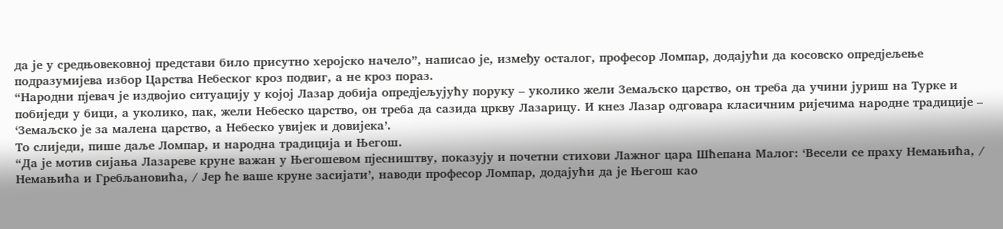да је у средњовековној представи било присутно херојско начело”, написао је, између осталог, професор Ломпар, додајући да косовско опредјељење подразумијева избор Царства Небеског кроз подвиг, а не кроз пораз.
“Народни пјевач је издвојио ситуацију у којој Лазар добија опредјељујућу поруку – уколико жели Земаљско царство, он треба да учини јуриш на Турке и побиједи у бици, а уколико, пак, жели Небеско царство, он треба да сазида цркву Лазарицу. И кнез Лазар одговара класичним ријечима народне традиције – ‘Земаљско је за малена царство, а Небеско увијек и довијека’.
То слиједи, пише даље Ломпар, и народна традиција и Његош.
“Да је мотив сијања Лазареве круне важан у Његошевом пјесништву, показују и почетни стихови Лажног цара Шћепана Малог: ‘Весели се праху Немањића, / Немањића и Гребљановића, / Јер ће ваше круне засијати’, наводи професор Ломпар, додајући да је Његош као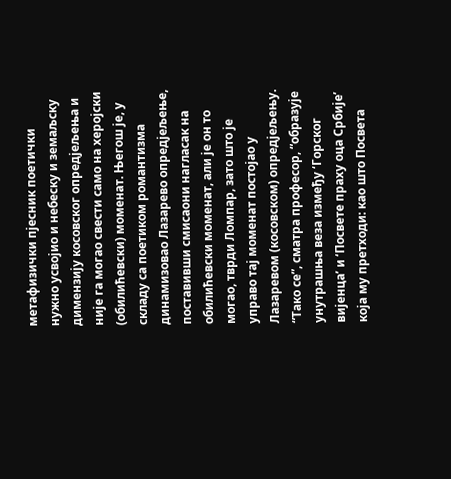метафизички пјесник поетички нужно усвојио и небеску и земаљску димензију косовског опредјељења и није га могао свести само на херојски (обилићевски) моменат. Његош је, у складу са поетиком романтизма динамизовао Лазарево опредјељење, поставивши смисаони нагласак на обилићевски моменат, али је он то могао, тврди Ломпар, зато што је управо тај моменат постојао у Лазаревом (косовском) опредјељењу.
“Тако се”, сматра професор, “образује унутрашња веза између ‘Горског вијенца’ и ‘Посвете праху оца Србије’ која му претходи: као што Посвета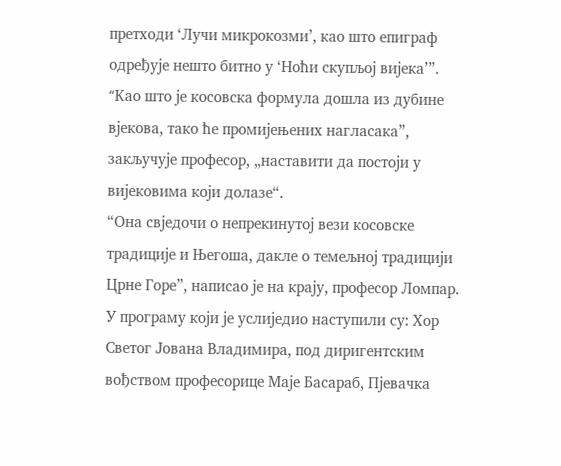претходи ‘Лучи микрокозми’, као што епиграф одређује нешто битно у ‘Ноћи скупљој вијека’”.
“Kао што је косовска формула дошла из дубине вјекова, тако ће промијењених нагласака”, закључује професор, „наставити да постоји у вијековима који долазе“.
“Она свједочи о непрекинутој вези косовске традиције и Његоша, дакле о темељној традицији Црне Горе”, написао је на крају, професор Ломпар.
У програму који је услиједио наступили су: Хор Светог Јована Владимира, под диригентским вођством професорице Маје Басараб, Пјевачка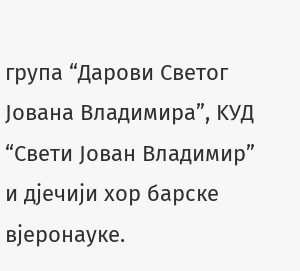група “Дарови Светог Јована Владимира”, KУД “Свети Јован Владимир” и дјечији хор барске вјеронауке.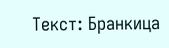Текст: Бранкица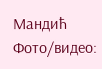Мандић
Фото/видео: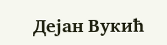Дејан Вукић